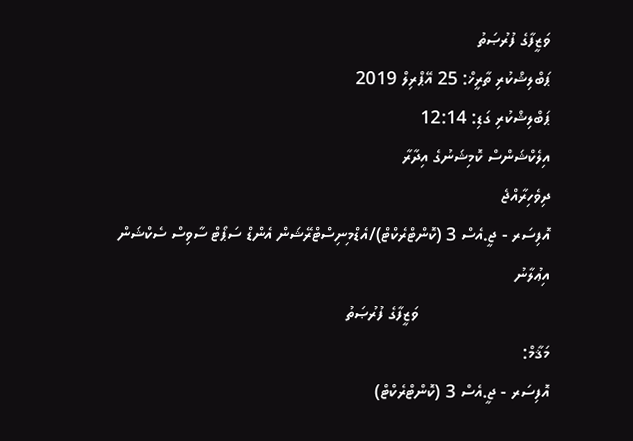ވަޒީފާގެ ފުރުޞަތު
ޕަބްލިޝްކުރި ތާރީޚް: 25 އޭޕްރިލް 2019
ޕަބްލިޝްކުރި ގަޑި: 12:14
އިލެކްޝަންސް ކޮމިޝަނުގެ އިދާރާ
ދިވެހިރާއްޖެ
އޮފިސަރ - ޖީ.އެސް 3 (ކޮންޓްރެކްޓް)/އެޑްމިނިސްޓްރޭޝަން އެންޑް ސަޕޯޓް ސާވިސް ސެކްޝަން
އިޢުލާނު
                            ވަޒީފާގެ ފުރުޞަތު
މަޤާމް:
އޮފިސަރ - ޖީ.އެސް 3 (ކޮންޓްރެކްޓް)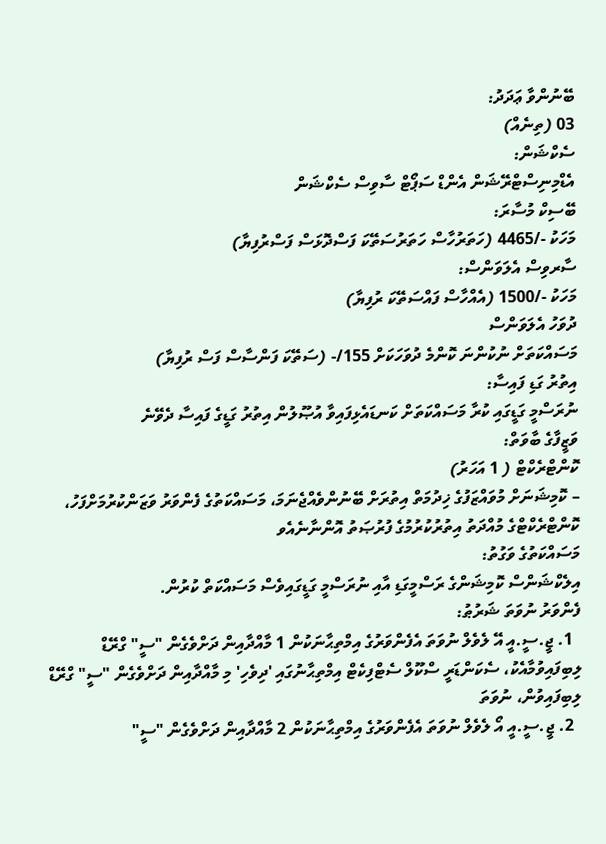ބޭނުންވާ ޢަދަދު:
03 (ތިނެއް)
ސެކްޝަން:
އެޑްމިނިސްޓްރޭޝަން އެންޑް ސަޕޯޓް ސާވިސް ސެކްޝަން
ބޭސިކް މުސާރަ:
މަހަކު -/4465 (ހަތަރުހާސް ހަތަރުސަތޭކަ ފަސްދޮޅަސް ފަސްރުފިޔާ)
ސާރވިސް އެލަވަންސް:
މަހަކު -/1500 (އެއްހާސް ފައްސަތޭކަ ރުފިޔާ)
ދުވަހު އެލަވަންސް
މަސައްކަތަށް ނުކުންނަ ކޮންމެ ދުވަހަކަށް 155/- (ސަތޭކަ ފަންސާސް ފަސް ރުފިޔާ)
އިތުރު ގަޑި ފައިސާ:
ނުރަސްމީ ގަޑީގައި ކުރާ މަސައްކަތަށް ކަނޑައެޅިފައިވާ އުޞޫލުން އިތުރު ގަޑީގެ ފައިސާ ދެވޭނެ
ވަޒީފާގެ ބާވަތް:
ކޮންޓްރެކްޓް ( 1 އަހަރު)
– ކޮމިޝަނަށް މުވައްޒަފުގެ ޚިދުމަތް އިތުރަށް ބޭނުންވެއްޖެނަމަ، މަސައްކަތުގެ ފެންވަރު ވަޒަންކުރުމަށްފަހު، ކޮންޓްރެކްޓްގެ މުއްދަތު އިތުރުކުރުމުގެ ފުރުޞަތު އޮންނާނެއެވ
މަސައްކަތުގެ ވަގުތު:
އިލެކްޝަންސް ކޮމިޝަންގެ ރަސްމީގަޑި އާއި ނުރަސްމީ ގަޑީގައިވެސް މަސައްކަތް ކުރުން.
ފެންވަރު ނުވަތަ ޝަރުޠު:
  1. ޖީ.ސީ.އީ އޭ ލެވެލް ނުވަތަ އެފެންވަރުގެ އިމްތިޙާނަކުން 1 މާއްދާއިން ދަށްވެގެން "ސީ" ގްރޭޑް ލިބިފައިވުމާއެކު، ސެކަންޑަރީ ސްކޫލް ސެޓްފިކެޓް އިމްތިޙާނުގައި 'ދިވެހި' މި މާއްދާއިން ދަށްވެގެން "ސީ" ގްރޭޑް ލިބިފައިވުން، ނުވަތަ
  2. ޖީ.ސީ.އީ އޯ ލެވެލް ނުވަތަ އެފެންވަރުގެ އިމްތިޙާނަކުން 2 މާއްދާއިން ދަށްވެގެން "ސީ"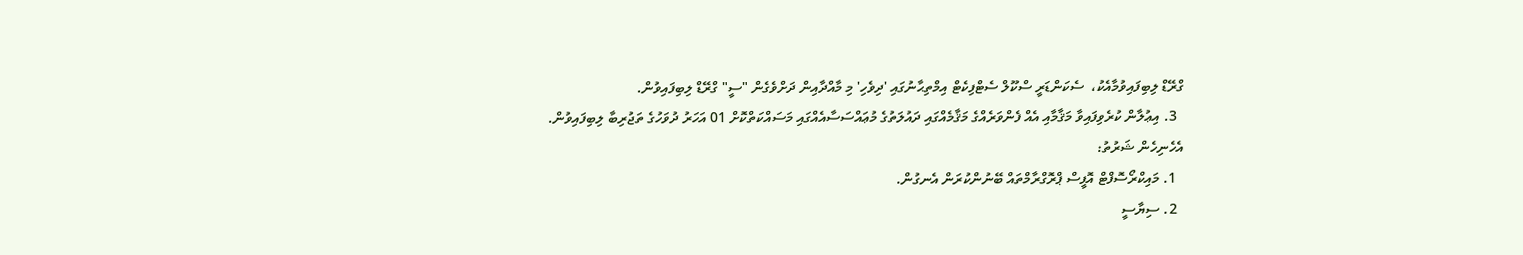ގްރޭޑް ލިބިފައިވުމާއެކު،  ސެކަންޑަރީ ސްކޫލް ސެޓްފިކެޓް އިމްތިޙާނުގައި 'ދިވެހި' މި މާއްދާއިން ދަށްވެގެން "ސީ" ގްރޭޑް ލިބިފައިވުން.
  3. އިޢުލާން ކުރެވިފައިވާ މަޤާމާއި އެއް ފެންވަރެއްގެ މަޤާމެއްގައި ދައުލަތުގެ މުޢައްސަސާއެއްގައި މަސައްކަތްކޮށް 01 އަހަރު ދުވަހުގެ ތަޖުރިބާ ލިބިފައިވުން.
އެހެނިހެން ޝަރުތު:
  1. މައިކްރޯސޮފްޓް އޮފީސް ޕްރޮގްރާމްތައް ބޭނުންކުރަން އެނގުން.
  2. ސިޔާސީ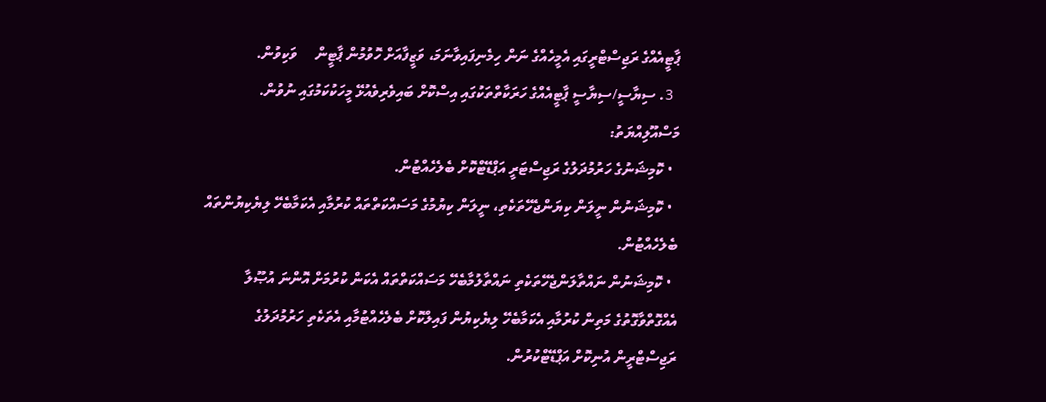ޕާޓީއެއްގެ ރަޖިސްޓްރީގައި އެމީހެއްގެ ނަން ހިމެނިފައިވާނަމަ، ވަޒީފާއަށް ހޮވުމުން ޕާޓީން     ވަކިވުން.
  3. ސިޔާސީ/ސިޔާސީ ޕާޓީއެއްގެ ހަރަކާތްތަކުގައި އިސްކޮށް ބައިވެރިވެއުޅޭ މީހަކުކަމުގައި ނުވުން.
މަސްއޫލިއްޔަތު:
  • ކޮމިޝަނުގެ ހަރުމުދަލުގެ ރަޖިސްޓަރީ އަޕްޑޭޓްކޮށް ބެލެހެއްޓުން.
  • ކޮމިޝަނުން ނީލަން ކިޔަންޖެހޭތަކެތި، ނީލަން ކިޔުމުގެ މަސައްކަތްތައް ކުރުމާއި އެކަމާބެހޭ ލިޔެކިޔުންތައް ބެލެހެއްޓުން.
  • ކޮމިޝަނުން ނައްތާލަންޖެހޭތަކެތި ނައްތާލުމާބެހޭ މަސައްކަތްތައް އެކަން ކުރުމަށް އޮންނަ އުޞޫލާ އެއްގޮތްވާގޮތުގެ މަތިން ކުރުމާއި އެކަމާބެހޭ ލިޔެކިޔުން ފައިލްކޮށް ބެލެހެއްޓުމާއި އެތަކެތި ހަރުމުދަލުގެ ރަޖިސްޓްރީން އުނިކޮށް އަޕްޑޭޓްކުރުން.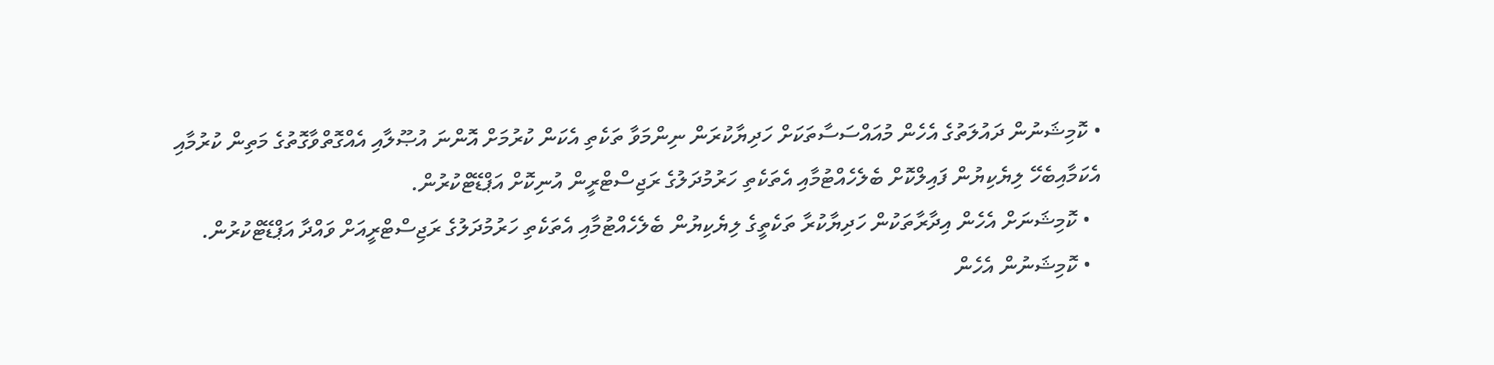• ކޮމިޝަނުން ދައުލަތުގެ އެހެން މުއައްސަސާތަކަށް ހަދިޔާކުރަން ނިންމަވާ ތަކެތި އެކަން ކުރުމަށް އޮންނަ އުޞޫލާއި އެއްގޮތްވާގޮތުގެ މަތިން ކުރުމާއި އެކަމާއިބެހޭ ލިޔެކިޔުން ފައިލްކޮށް ބެލެހެއްޓުމާއި އެތަކެތި ހަރުމުދަލުގެ ރަޖިސްޓްރީން އުނިކޮށް އަޕްޑޭޓްކުރުން.
  • ކޮމިޝަނަށް އެހެން އިދާރާތަކުން ހަދިޔާކުރާ ތަކެތީގެ ލިޔެކިޔުން ބެލެހެއްޓުމާއި އެތަކެތި ހަރުމުދަލުގެ ރަޖިސްޓްރީއަށް ވައްދާ އަޕްޑޭޓްކުރުން.
  • ކޮމިޝަނުން އެހެން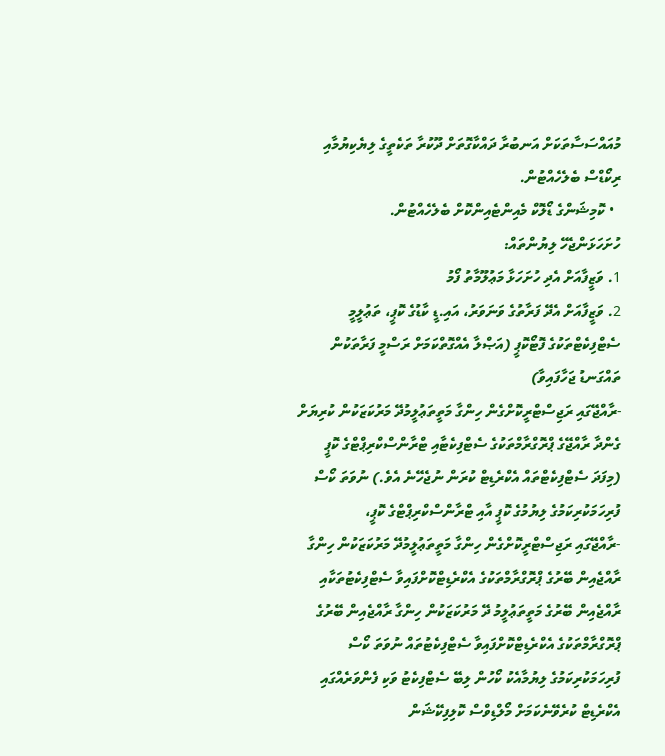މުއައްސަސާތަކަށް އަނބުރާ ދައްކާގޮތަށް ދޫކުރާ ތަކެތީގެ ލިޔެކިޔުމާއި ރިކޯޑްސް ބެލެހެއްޓުން.
  • ކޮމިޝަންގެ ޑޯލޮކް މެއިންޓެއިންކޮށް ބެލެހެއްޓުން.
ހުށަހަޅަންޖެހޭ ލިޔުންތައް:
1. ވަޒީފާއަށް އެދި ހުށަހަޅާ މަޢުލޫމާތު ފޯމު
2. ވަޒީފާއަށް އެދޭ ފަރާތުގެ ވަނަވަރު، އައި.ޑީ ކާޑުގެ ކޮޕީ، ތަޢުލީމީ ސެޓްފިކެޓްތަކުގެ ފޮޓޯކޮޕީ (އަޞްލާ އެއްގޮތްކަމަށް ރަސްމީ ފަރާތަކުން ތައްގަނޑު ޖަހާފައިވާ)
-ރާއްޖޭގައި ރަޖިސްޓްރީކޮށްގެން ހިންގާ މަތީތަޢުލީމުދޭ މަރުކަޒަކުން ކުރިޔަށް ގެންދާ ރާއްޖޭގެ ޕްރޮގްރާމްތަކުގެ ސެޓްފިކެޓާއި ޓްރާންސްކްރިޕްޓްގެ ކޮޕީ (މިފަދަ ސެޓްފިކެޓްތައް އެކްރެޑިޓް ކުރަން ނުޖެހޭނެ އެވެ.) ނުވަތަ ކޯސް ފުރިހަމަކުރިކަމުގެ ލިޔުމުގެ ކޮޕީ އާއި ޓްރާންސްކްރިޕްޓްގެ ކޮޕީ،
-ރާއްޖޭގައި ރަޖިސްޓްރީކޮށްގެން ހިންގާ މަތީތަޢުލީމުދޭ މަރުކަޒަކުން ހިންގާ ރާއްޖެއިން ބޭރުގެ ޕްރޮގްރާމްތަކުގެ އެކްރެޑިޓްކޮށްފައިވާ ސެޓްފިކެޓުތަކާއި ރާއްޖެއިން ބޭރުގެ މަތީތަޢުލީމު ދޭ މަރުކަޒަކުން ހިންގާ ރާއްޖެއިން ބޭރުގެ ޕްރޮގްރާމްތަކުގެ އެކްރެޑިޓްކޮށްފައިވާ ސެޓްފިކެޓުތައް ނުވަތަ ކޯސް ފުރިހަމަކުރިކަމުގެ ލިޔުމާއެކު ކޯހުން ލިބޭ ސެޓްފިކެޓު ވަކި ފެންވަރެއްގައި އެކްރެޑިޓް ކުރެވޭނެކަމަށް މޯލްޑިވްސް ކޮލިފިކޭޝަން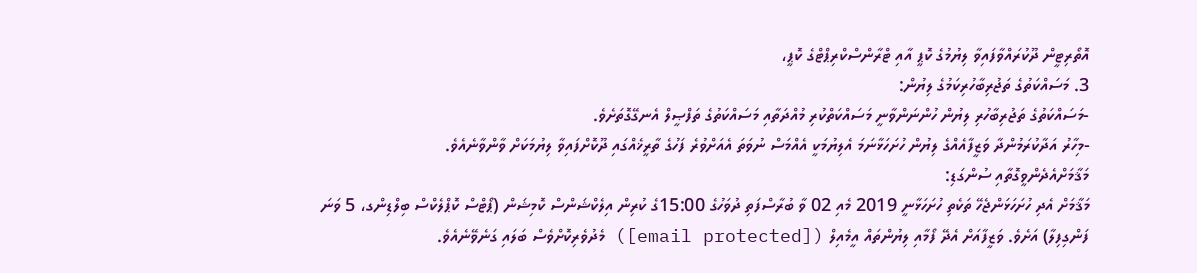އޮތޯރިޓީން ދޫކުރައްވާފައިވާ ލިޔުމުގެ ކޮޕީ އާއި ޓްރާންސްކްރިޕްޓްގެ ކޮޕީ،
3. މަސައްކަތުގެ ތަޖުރިބާހުރިކަމުގެ ލިޔުން:
-މަސައްކަތުގެ ތަޖުރިބާހުރި ލިޔުން ހުންނަންވާނީ މަސައްކަތްކުރި މުއްދަތާއި މަސައްކަތުގެ ތަފްޞީލް އެނގޭގޮތަށެވެ.
-މިހާރު އަދާކުރަމުންދާ ވަޒީފާއެއްގެ ލިޔުން ހުށަހަޅާނަމަ އެލިޔުމަކީ އެއްމަސް ނުވަތަ އެއަށްވުރެ ފަހުގެ ތާރީޚެއްގައި ދޫކޮށްފައިވާ ލިޔުމަކަށް ވާންވާނެއެވެ.
މަޤާމަށްއެދެންވީގޮތާއި ސުންގަޑި:
މަޤާމަށް އެދި ހުށަހަޅަންޖެހޭ ތަކެތި ހުށަހަޅާނީ 2019 މެއި 02 ވާ ބުރާސްފަތި ދުވަހުގެ 15:00ގެ ކުރިން އިލެކްޝަންސް ކޮމިޝަން (ޕޯޓްސް ކޮޕްލެކްސް ބިލްޑިންގ، 5 ވަނަ ފަންގިފިލާ) އަށެވެ. ވަޒީފާއަށް އެދޭ ފޯމާއި ލިޔުންތައް އީމެއިލް ([email protected]) މެދުވެރިކޮށްވެސް ބަލައި ގަނެވޭނެއެވެ.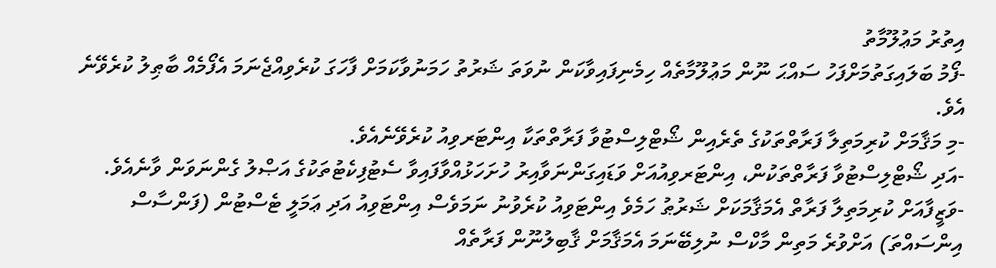އިތުރު މަޢުލޫމާތު
-ފޯމު ބަލައިގަތުމަށްފަހު ސައްޙަ ނޫން މަޢުލޫމާތެއް ހިމެނިފައިވާކަން ނުވަތަ ޝަރުތު ހަމަނުވާކަމަށް ފާހަގަ ކުރެވިއްޖެނަމަ އެފޯމެއް ބާޠިލު ކުރެވޭނެ އެވެ.
-މި މަޤާމަށް ކުރިމަތިލާ ފަރާތްތަކުގެ ތެރެއިން ޝޯޓްލިސްޓުވާ ފަރާތްތަކާ އިންޓަރވިއު ކުރެވޭނެއެވެ.
-އަދި ޝޯޓްލިސްޓުވާ ފަރާތްތަކުން، އިންޓަރވިއުއަށް ވަޑައިގަންނަވާއިރު ހުށަހަޅުއްވާފައިވާ ސެޓުފިކެޓުތަކުގެ އަޞްލު ގެންނަވަން ވާނެއެވެ.
-ވަޒީފާއަށް ކުރިމަތިލާ ފަރާތް އެމަޤާމަކަށް ޝަރުޠު ހަމެވެ އިންޓަވިއު ކުރެވުނު ނަމަވެސް އިންޓަވިއު އަދި ޢަމަލީ ޓެސްޓުން (ފަންސާސް އިންސައްތަ) އަށްވުރެ މަތިން މާކްސް ނުލިބޭނަމަ އެމަޤާމަށް ޤާބިލުނޫން ފަރާތެއް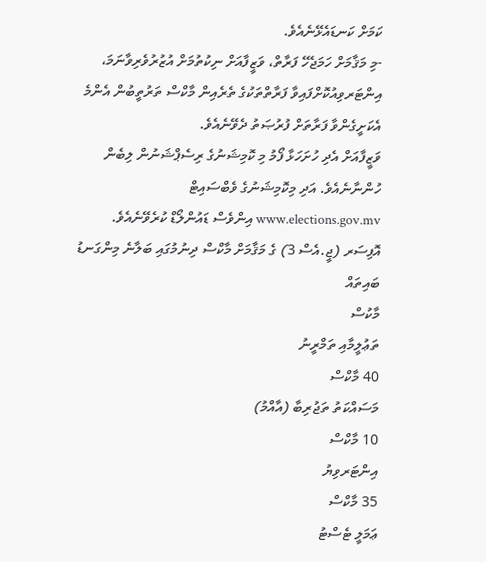ކަމަށް ކަނޑައެޅޭނެއެވެ.
-މި މަޤާމަށް ހަމަޖެހޭ ފަރާތް، ވަޒީފާއަށް ނިކުތުމަށް އުޒުރުވެރިވާނަމަ، އިންޓަރވިއުކޮށްފައިވާ ފަރާތްތަކުގެ ތެރެއިން މާކްސް ތަރުތީބުން އެންމެ އެކަށީގެންވާ ފަރާތަށް ފުރުޞަތު ދެވޭނެއެވެ.
ވަޒީފާއަށް އެދި ހުށަހަޅާ ފޯމު މި ކޮމިޝަނުގެ ރިސެޕްޝަނުން ލިބެން ހުންނާނެއެވެ. އަދި މިކޮމިޝަނުގެ ވެބްސައިޓް www.elections.gov.mv އިންވެސް ޑައުންލޯޑް ކުރެވޭނެއެވެ.
އޮފިސަރ (ޖީ.އެސް 3) ގެ މަޤާމަށް މާކްސް ދިނުމުގައި ބަލާނެ މިންގަނޑު
ބައިތައް
މާކުސް
ތަޢުލީމާއި ތަމްރީނު
40 މާކްސް
މަސައްކަތު ތަޖުރިބާ (އާއްމު)
10 މާކްސް
އިންޓަރވިޔު
35 މާކްސް
ޢަމަލީ ޓެސްޓު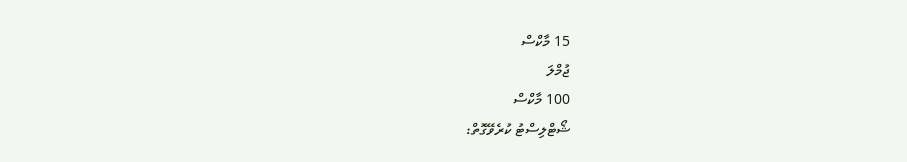15 މާކްސް
ޖުމްލަ
100 މާކްސް
ޝޯޓްލިސްޓު ކުރެވޭގޮތް: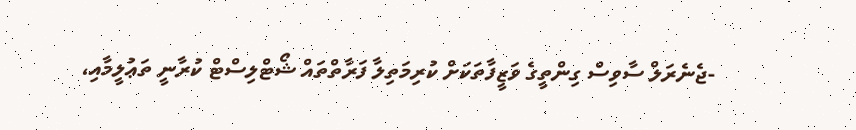-ޖެނެރަލް ސާވިސް ގިންތީގެ ވަޒީފާތަކަށް ކުރިމަތިލާ ފަރާތްތައް ޝޯޓްލިސްޓް ކުރާނީ ތަޢުލީމާއި،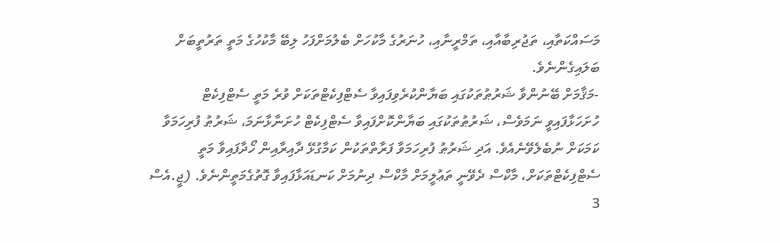މަސައްކަތާއި، ތަޖުރިބާއާއި، ތަމްރީނާއި، ހުނަރުގެ މާކުހަށް ބެލުމަށްފަހު ލިބޭ މާކުހުގެ މަތީ ތަރުތީބަށް ބަލައިގެންނެވެ.
-މަޤާމަށް ބޭނުންވާ ޝަރުޠުތަކުގައި ބަޔާންކުރެވިފައިވާ ސެޓްފިކެޓްތަކަށް ވުރެ މަތީ ސެޓްފިކެޓް ހުށަހަޅާފައިވީ ނަމަވެސް، ޝަރުޠުތަކުގައި ބަޔާންކޮށްފައިވާ ސެޓްފިކެޓް ހުށަނާޅާނަމަ، ޝަރުޠު ފުރިހަމަވާ ކަމަކަށް ނުބެލެވޭނެއެވެ. އަދި ޝަރުޠު ފުރިހަމަވާ ފަރާތްތަކުން ކަމާގުޅޭ ދާއިރާއިން ހޯދާފައިވާ މަތީ ސެޓްފިކެޓްތަކަށް، މާކްސް ދެވޭނީ ތަޢުލީމަށް މާކްސް ދިނުމަށް ކަނޑައަޅާފައިވާ ގޮތުގެމަތީންނެވެ. (ޖީ.އެސް 3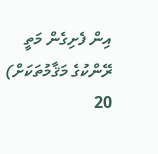އިން ފެށިގެން މަތީ ރޭންކުގެ މަޤާމުތަކަށް)
20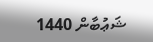ޝަޢުބާން 1440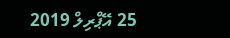25 އޭޕްރިލް 2019